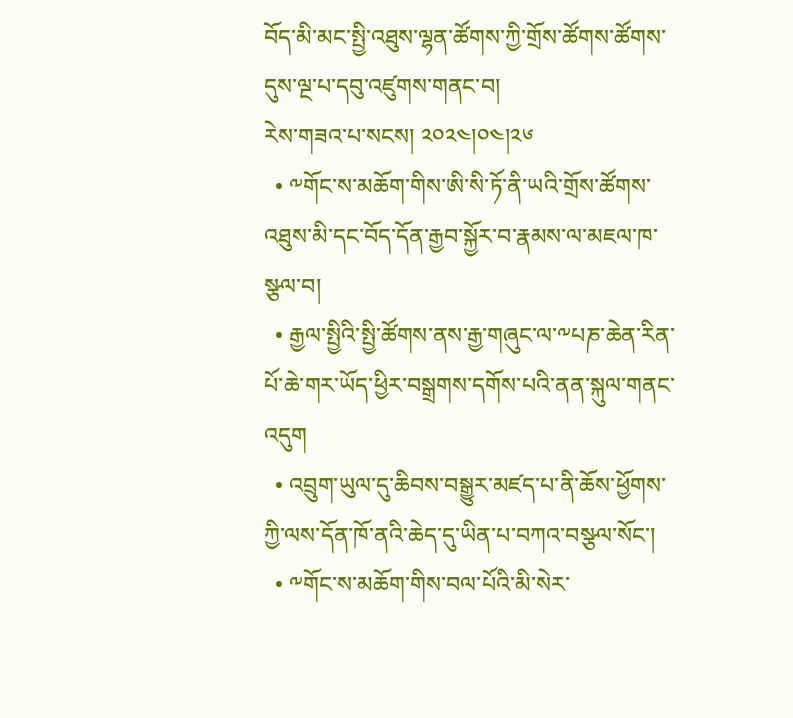བོད་མི་མང་སྤྱི་འཐུས་ལྷན་ཚོགས་ཀྱི་གྲོས་ཚོགས་ཚོགས་དུས་ལྔ་པ་དབུ་འཛུགས་གནང་བ།
རེས་གཟའ་པ་སངས། ༢༠༢༤།༠༤།༢༦
  • ༸གོང་ས་མཆོག་གིས་ཨི་སི་ཏོ་ནི་ཡའི་གྲོས་ཚོགས་འཐུས་མི་དང་བོད་དོན་རྒྱབ་སྐྱོར་བ་རྣམས་ལ་མཇལ་ཁ་སྩལ་བ།
  • རྒྱལ་སྤྱིའི་སྤྱི་ཚོགས་ནས་རྒྱ་གཞུང་ལ་༸པཎ་ཆེན་རིན་པོ་ཆེ་གར་ཡོད་ཕྱིར་བསྒྲགས་དགོས་པའི་ནན་སྐུལ་གནང་འདུག
  • འབྲུག་ཡུལ་དུ་ཆིབས་བསྒྱུར་མཛད་པ་ནི་ཆོས་ཕྱོགས་ཀྱི་ལས་དོན་ཁོ་ནའི་ཆེད་དུ་ཡིན་པ་བཀའ་བསྩལ་སོང་།
  • ༸གོང་ས་མཆོག་གིས་བལ་པོའི་མི་སེར་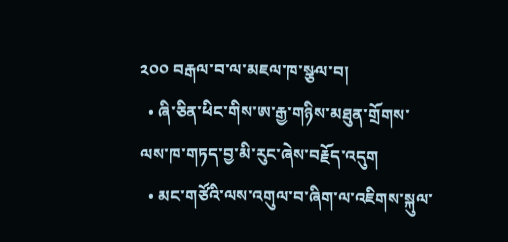༢༠༠ བརྒལ་བ་ལ་མཇལ་ཁ་སྩལ་བ།
  • ཞི་ཅིན་ཕིང་གིས་ཨ་རྒྱ་གཉིས་མཐུན་གྲོགས་ལས་ཁ་གཏད་བྱ་མི་རུང་ཞེས་བརྗོད་འདུག
  • མང་གཙོའི་ལས་འགུལ་བ་ཞིག་ལ་འཇིགས་སྐུལ་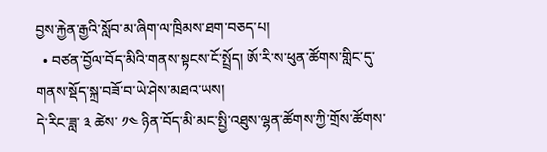བྱས་རྐྱེན་རྒྱའི་སློབ་མ་ཞིག་ལ་ཁྲིམས་ཐག་བཅད་པ།
  • བཙན་བྱོལ་བོད་མིའི་གནས་སྟངས་ངོ་སྤྲོད། ཨོ་རི་ས་ཕུན་ཚོགས་གླིང་དུ་གནས་སྡོད་སྐྲ་བཟོ་བ་ཡེ་ཤེས་མཐའ་ཡས།
དེ་རིང་ཟླ་ ༣ ཚེས་ ༡༤ ཉིན་བོད་མི་མང་སྤྱི་འཐུས་ལྷན་ཚོགས་ཀྱི་གྲོས་ཚོགས་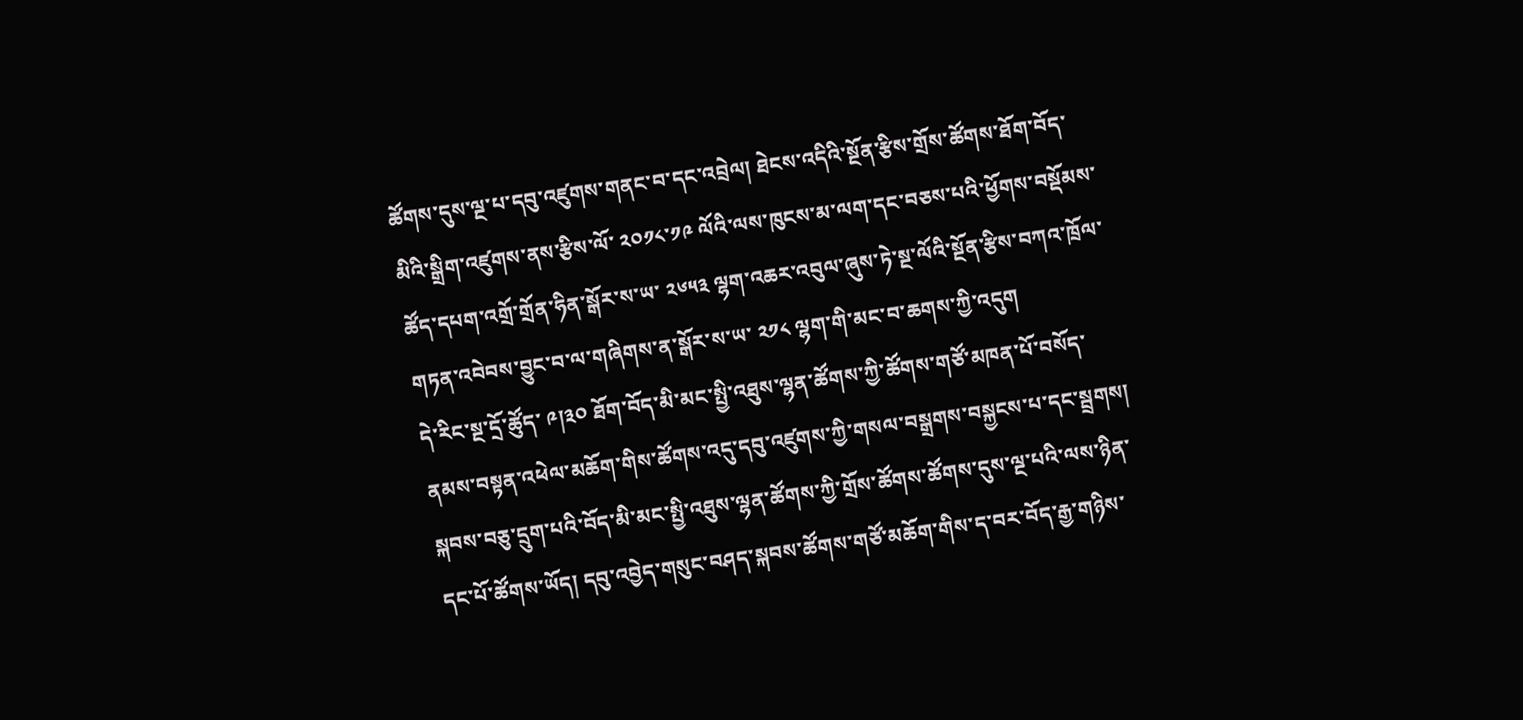ཚོགས་དུས་ལྔ་པ་དབུ་འཛུགས་གནང་བ་དང་འབྲེལ། ཐེངས་འདིའི་སྔོན་རྩིས་གྲོས་ཚོགས་ཐོག་བོད་མིའི་སྒྲིག་འཛུགས་ནས་རྩིས་ལོ་ ༢༠༡༨་༡༩ ལོའི་ལས་ཁུངས་མ་ལག་དང་བཅས་པའི་ཕྱོགས་བསྡོམས་ཚོད་དཔག་འགྲོ་གྲོན་ཧིན་སྒོར་ས་ཡ་ ༢༦༥༣ ལྷག་འཆར་འབུལ་ཞུས་ཏེ་སྔ་ལོའི་སྔོན་རྩིས་བཀའ་ཁྲོལ་གཏན་འབེབས་བྱུང་བ་ལ་གཞིགས་ན་སྒོར་ས་ཡ་ ༢༡༨ ལྷག་གི་མང་བ་ཆགས་ཀྱི་འདུག
དེ་རིང་སྔ་དྲོ་ཚོུད་ ༩།༣༠ ཐོག་བོད་མི་མང་སྤྱི་འཐུས་ལྷན་ཚོགས་ཀྱི་ཚོགས་གཙོ་མཁན་པོ་བསོད་ནམས་བསྟན་འཕེལ་མཆོག་གིས་ཚོགས་འདུ་དབུ་འཛུགས་ཀྱི་གསལ་བསྒྲགས་བསྐྱངས་པ་དང་སྦྲགས། སྐབས་བཅུ་དྲུག་པའི་བོད་མི་མང་སྤྱི་འཐུས་ལྷན་ཚོགས་ཀྱི་གྲོས་ཚོགས་ཚོགས་དུས་ལྔ་པའི་ལས་ཉིན་དང་པོ་ཚོགས་ཡོད། དབུ་འབྱེད་གསུང་བཤད་སྐབས་ཚོགས་གཙོ་མཆོག་གིས་ད་བར་བོད་རྒྱ་གཉིས་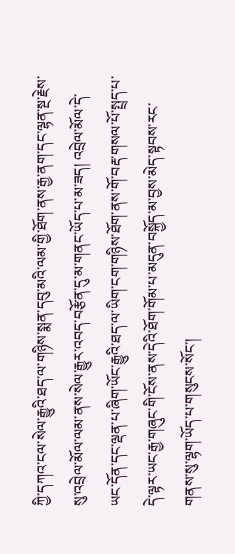ཀྱི་དཀའ་ངལ་སེལ་རྒྱུའི་ཐད་ལ་གཉིས་སྨན་དབུ་མའི་ལམ་གྱི་ཐོག་ནས་རྒྱ་ནག་དང་ལྷན་སྔ་རྗེས་སུ་འབྲེལ་མོལ་ལམ་ནས་སེལ་རྒྱུར་འབད་བརྩོན་དུ་མ་གནང་ཡོད་པ་མ་ཟད། འབྲེལ་མོལ་དེ་ཡང་དོན་དང་ལྡན་པ་ཞིག་ཡོང་རྒྱུའི་ཐད་ལ་ཡིག་ངག་གཉིས་ཐོག་ནས་གོ་བརྡ་གསལ་པོ་སྤྲད་པ་དེ་ལྟར་ཡང་རྒྱ་གཞུང་གི་ངོས་ནས་དེའི་ཐོག་གོམ་པ་མདུན་བསྐྱོད་མ་བྱས་མེད་སྟབས་རང་གནས་སུ་ལྷག་ཡོད་པ་གསུངས་སོང་།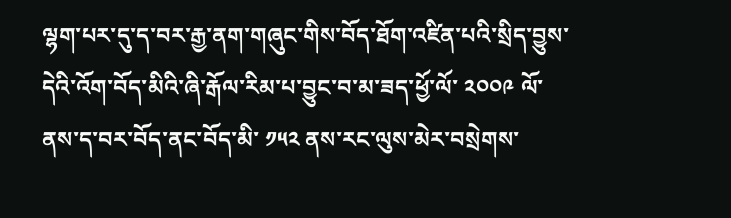ལྷག་པར་དུ་ད་བར་རྒྱ་ནག་གཞུང་གིས་བོད་ཐོག་འཛིན་པའི་སྲིད་བྱུས་དེའི་འོག་བོད་མིའི་ཞི་རྒོལ་རིམ་པ་བྱུང་བ་མ་ཟད་ཕྱོ་ལོ་ ༢༠༠༩ ལོ་ནས་ད་བར་བོད་ནང་བོད་མི་ ༡༥༢ ནས་རང་ལུས་མེར་བསྲེགས་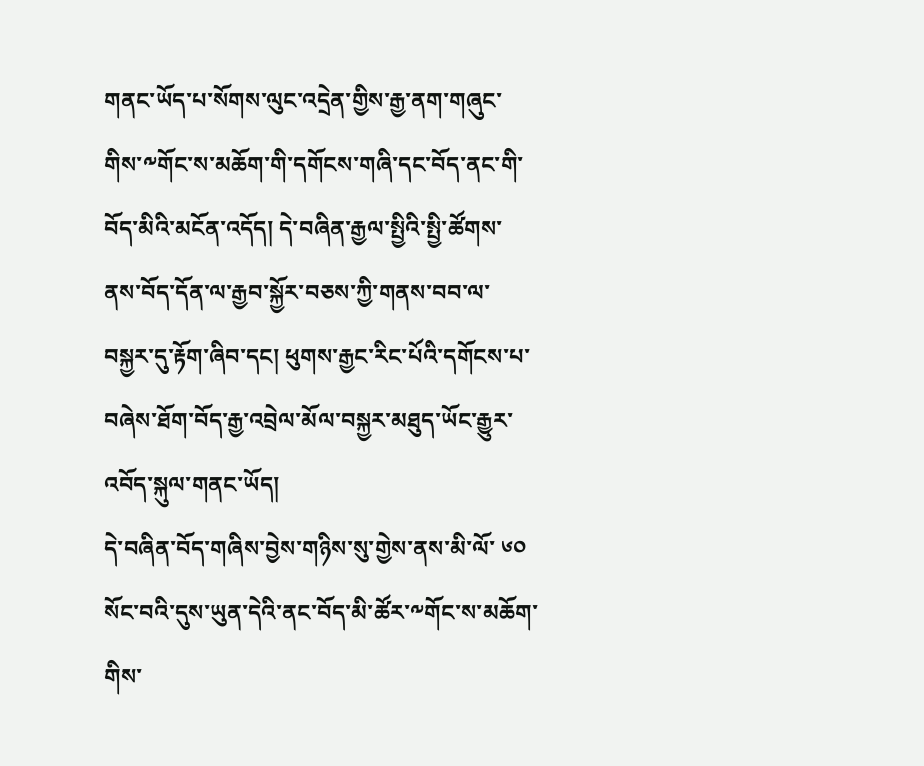གནང་ཡོད་པ་སོགས་ལུང་འདྲེན་གྱིས་རྒྱ་ནག་གཞུང་གིས་༸གོང་ས་མཆོག་གི་དགོངས་གཞི་དང་བོད་ནང་གི་བོད་མིའི་མངོན་འདོད། དེ་བཞིན་རྒྱལ་སྤྱིའི་སྤྱི་ཚོགས་ནས་བོད་དོན་ལ་རྒྱབ་སྐྱོར་བཅས་ཀྱི་གནས་བབ་ལ་བསྐྱར་དུ་རྟོག་ཞིབ་དང། ཕུགས་རྒྱང་རིང་པོའི་དགོངས་པ་བཞེས་ཐོག་བོད་རྒྱ་འབྲེལ་མོལ་བསྐྱར་མཐུད་ཡོང་རྒྱུར་འབོད་སྐུལ་གནང་ཡོད།
དེ་བཞིན་བོད་གཞིས་བྱེས་གཉིས་སུ་གྱེས་ནས་མི་ལོ་ ༦༠ སོང་བའི་དུས་ཡུན་དེའི་ནང་བོད་མི་ཚོར་༸གོང་ས་མཆོག་གིས་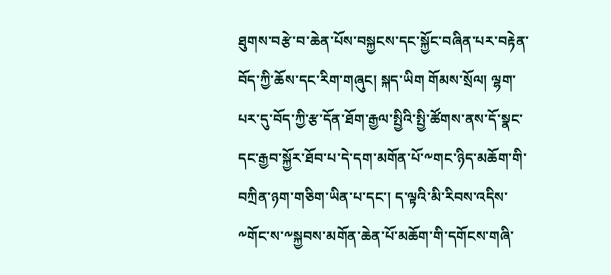ཐུགས་བརྩེ་བ་ཆེན་པོས་བསྐྱངས་དང་སྐྱོང་བཞིན་པར་བརྟེན་བོད་ཀྱི་ཆོས་དང་རིག་གཞུང། སྐད་ཡིག གོམས་སྲོལ། ལྷག་པར་དུ་བོད་ཀྱི་རྩ་དོན་ཐོག་རྒྱལ་སྤྱིའི་སྤྱི་ཚོགས་ནས་དོ་སྣང་དང་རྒྱབ་སྐྱོར་ཐོབ་པ་དེ་དག་མགོན་པོ་༸གང་ཉིད་མཆོག་གི་བཀྲིན་ཉག་གཅིག་ཡིན་པ་དང་། ད་ལྟའི་མི་རིབས་འདིས་༸གོང་ས་༸སྐྱབས་མགོན་ཆེན་པོ་མཆོག་གི་དགོངས་གཞི་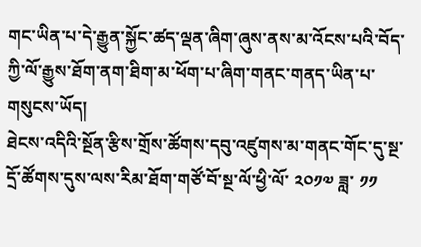གང་ཡིན་པ་དེ་རྒྱུན་སྐྱོང་ཚད་ལྡན་ཞིག་ཞུས་ནས་མ་འོངས་པའི་བོད་ཀྱི་ལོ་རྒྱུས་ཐོག་ནག་ཐིག་མ་ཕོག་པ་ཞིག་གནང་གནད་ཡིན་པ་གསུངས་ཡོད།
ཐེངས་འདིའི་སྔོན་རྩིས་གྲོས་ཚོགས་དབུ་འཛུགས་མ་གནང་གོང་དུ་སྔ་དྲོ་ཚོགས་དུས་ལས་རིམ་ཐོག་གཙོ་བོ་སྔ་ལོ་ཕྱི་ལོ་ ༢༠༡༧ ཟླ་ ༡༡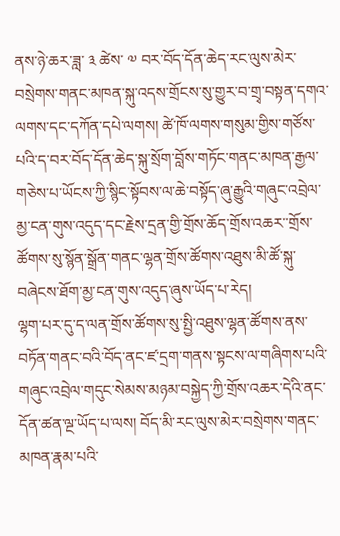ནས་ཉེ་ཆར་ཟླ་ ༣ ཚེས་ ༧ བར་བོད་དོན་ཆེད་རང་ལུས་མེར་བསྲེགས་གནང་མཁན་སྐུ་འདས་གྲོངས་སུ་གྱུར་བ་གྲྭ་བསྟན་དགའ་ལགས་དང་དཀོན་དཔེ་ལགས། ཚེ་ཁོ་ལགས་གསུམ་གྱིས་གཙོས་པའི་ད་བར་བོད་དོན་ཆེད་སྐུ་སྲོག་བློས་གཏོང་གནང་མཁན་རྒྱལ་གཅེས་པ་ཡོངས་ཀྱི་སྙིང་སྟོབས་ལ་ཆེ་བསྟོད་ཞུ་རྒྱུའི་གཞུང་འབྲེལ་མྱ་ངན་གུས་འདུད་དང་རྗེས་དྲན་གྱི་གྲོས་ཆོད་གྲོས་འཆར་་གྲོས་ཚོགས་སུ་སྙོན་སྒྲོན་གནང་ལྷན་གྲོས་ཚོགས་འཐུས་མི་ཚོ་སྐུ་བཞེངས་ཐོག་མྱ་ངན་གུས་འདུད་ཞུས་ཡོད་པ་རེད།
ལྷག་པར་དུ་ད་ལན་གྲོས་ཚོགས་སུ་སྤྱི་འཐུས་ལྷན་ཚོགས་ནས་བཏོན་གནང་བའི་བོད་ནང་ཛ་དྲག་གནས་སྟངས་ལ་གཞིགས་པའི་གཞུང་འབྲེལ་གདུང་སེམས་མཉམ་བསྐྱེད་ཀྱི་གྲོས་འཆར་དེའི་ནང་དོན་ཚན་ལྔ་ཡོད་པ་ལས། བོད་མི་རང་ལུས་མེར་བསྲེགས་གནང་མཁན་རྣམ་པའི་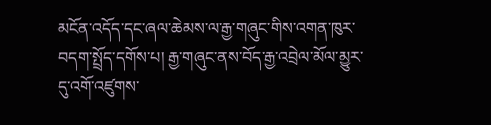མངོན་འདོད་དང་ཞལ་ཆེམས་ལ་རྒྱ་གཞུང་གིས་འགན་ཁུར་བདག་སྤྲོད་དགོས་པ། རྒྱ་གཞུང་ནས་བོད་རྒྱ་འབྲེལ་མོལ་མྱུར་དུ་འགོ་འཛུགས་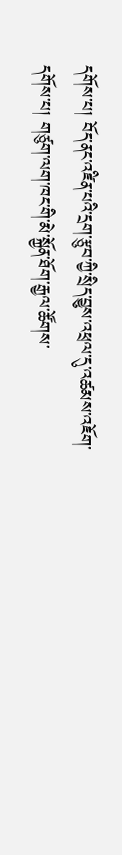དགོས་པ། བོད་ནང་འཛིན་པའི་དྲག་རྩུབ་ཀྱི་སྲིད་བྱུས་འཕྲལ་དུ་འཚམས་འཇོག་དགོས་པ། གཙུག་ལག་ཁང་གི་མེ་སྐྱོན་ཐོག་རྒྱལ་ཚོགས་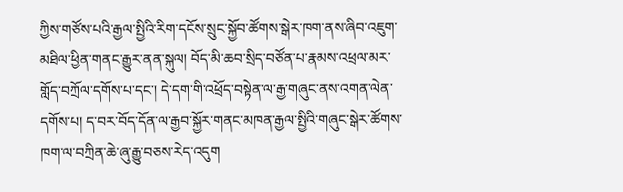ཀྱིས་གཙོས་པའི་རྒྱལ་སྤྱིའི་རིག་དངོས་སྲུང་སྐྱོབ་ཚོགས་སྒེར་ཁག་ནས་ཞིབ་འཇུག་མཐིལ་ཕྱིན་གནང་རྒྱུར་ནན་སྐུལ། བོད་མི་ཆབ་སྲིད་བཙོན་པ་རྣམས་འཕྲལ་མར་གློད་བཀྲོལ་དགོས་པ་དང་། དེ་དག་གི་འཕྲོད་བསྟེན་ལ་རྒྱ་གཞུང་ནས་འགན་ལེན་དགོས་པ། ད་བར་བོད་དོན་ལ་རྒྱབ་སྐྱོར་གནང་མཁན་རྒྱལ་སྤྱིའི་གཞུང་སྒེར་ཚོགས་ཁག་ལ་བཀྲིན་ཆེ་ཞུ་རྒྱུ་བཅས་རེད་འདུག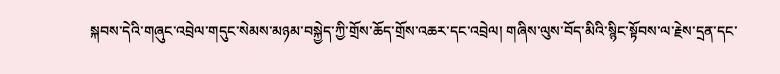སྐབས་དེའི་གཞུང་འབྲེལ་གདུང་སེམས་མཉམ་བསྐྱེད་ཀྱི་གྲོས་ཆོད་གྲོས་འཆར་དང་འབྲེལ། གཞིས་ལུས་བོད་མིའི་སྙིང་སྟོབས་ལ་རྗེས་དྲན་དང་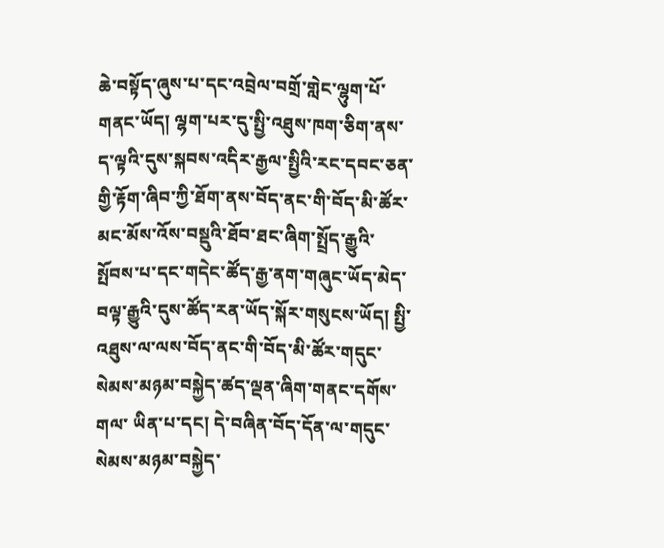ཆེ་བསྟོད་ཞུས་པ་དང་འབྲེལ་བགྲོ་གླེང་ལྷུག་པོ་གནང་ཡོད། ལྷག་པར་དུ་སྤྱི་འཐུས་ཁག་ཅིག་ནས་ད་ལྟའི་དུས་སྐབས་འདིར་རྒྱལ་སྤྱིའི་རང་དབང་ཅན་གྱི་རྟོག་ཞིབ་ཀྱི་ཐོག་ནས་བོད་ནང་གི་བོད་མི་ཚོར་མང་མོས་འོས་བསྡུའི་ཐོབ་ཐང་ཞིག་སྤྲོད་རྒྱུའི་སྤོབས་པ་དང་གདེང་ཚོད་རྒྱ་ནག་གཞུང་ཡོད་མེད་བལྟ་རྒྱུའི་དུས་ཚོད་རན་ཡོད་སྐོར་གསུངས་ཡོད། སྤྱི་འཐུས་ལ་ལས་བོད་ནང་གི་བོད་མི་ཚོར་གདུང་སེམས་མཉམ་བསྐྱེད་ཚད་ལྡན་ཞིག་གནང་དགོས་གལ་ ཡིན་པ་དང། དེ་བཞིན་བོད་དོན་ལ་གདུང་སེམས་མཉམ་བསྐྱེད་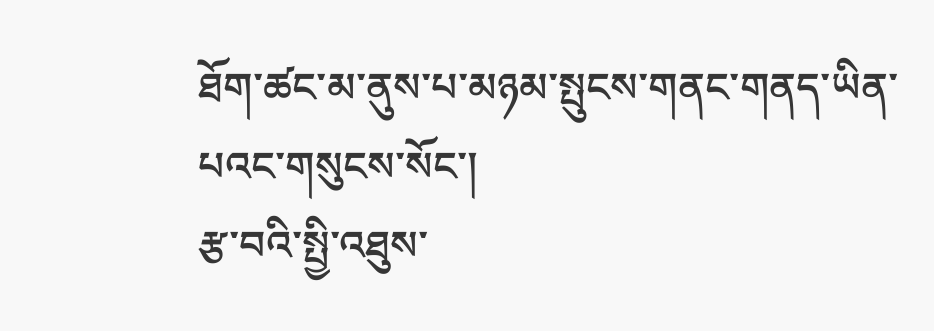ཐོག་ཚང་མ་ནུས་པ་མཉམ་སྤུངས་གནང་གནད་ཡིན་པའང་གསུངས་སོང་།
རྩ་བའི་སྤྱི་འཐུས་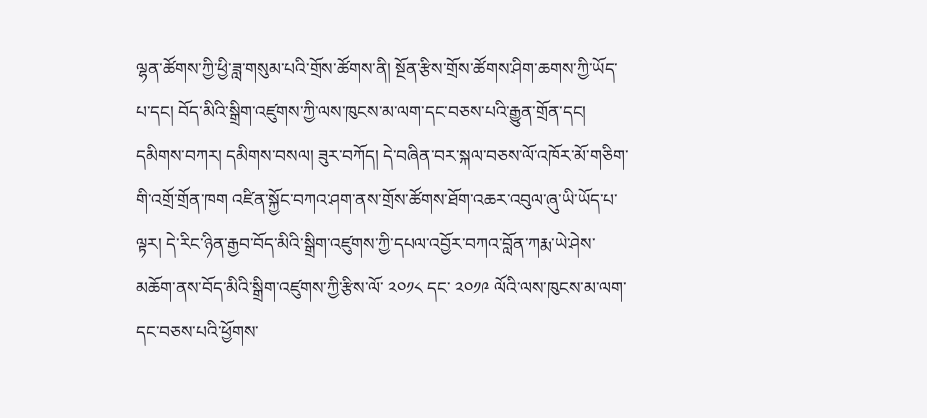ལྷན་ཚོགས་ཀྱི་ཕྱི་ཟླ་གསུམ་པའི་གྲོས་ཚོགས་ནི། སྔོན་རྩིས་གྲོས་ཚོགས་ཤིག་ཆགས་ཀྱི་ཡོད་པ་དང། བོད་མིའི་སྒྲིག་འཛུགས་ཀྱི་ལས་ཁུངས་མ་ལག་དང་བཅས་པའི་རྒྱུན་གྲོན་དང། དམིགས་བཀར། དམིགས་བསལ། ཟུར་བཀོད། དེ་བཞིན་བར་སྐལ་བཅས་ལོ་འཁོར་མོ་གཅིག་གི་འགྲོ་གྲོན་ཁག འཛིན་སྐྱོང་བཀའ་ཤག་ནས་གྲོས་ཚོགས་ཐོག་འཆར་འབུལ་ཞུ་ཡི་ཡོད་པ་ལྟར། དེ་རིང་ཉིན་རྒྱབ་བོད་མིའི་སྒྲིག་འཛུགས་ཀྱི་དཔལ་འབྱོར་བཀའ་བློན་ཀརྨ་ཡེ་ཤེས་མཆོག་ནས་བོད་མིའི་སྒྲིག་འཛུགས་ཀྱི་རྩིས་ལོ་ ༢༠༡༨ དང་ ༢༠༡༩ ལོའི་ལས་ཁུངས་མ་ལག་དང་བཅས་པའི་ཕྱོགས་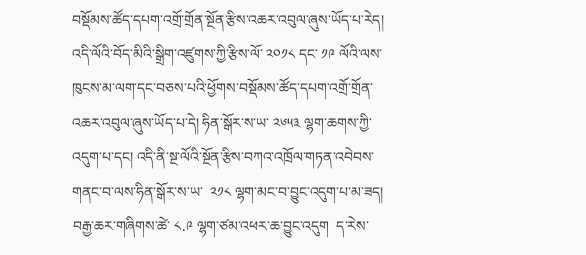བསྡོམས་ཚོད་དཔག་འགྲོ་གྲོན་སྔོན་རྩིས་འཆར་འབུལ་ཞུས་ཡོད་པ་རེད།
འདི་ལོའི་བོད་མིའི་སྒྲིག་འཛུགས་ཀྱི་རྩིས་ལོ་ ༢༠༡༨ དང་ ༡༩ ལོའི་ལས་ཁུངས་མ་ལག་དང་བཅས་པའི་ཕྱོགས་བསྡོམས་ཚོད་དཔག་འགྲོ་གྲོན་འཆར་འབུལ་ཞུས་ཡོད་པ་དེ། ཧིན་སྒོར་ས་ཡ་ ༢༦༥༣ ལྷག་ཆགས་ཀྱི་འདུག་པ་དང། འདི་ནི་སྔ་ལོའི་སྔོན་རྩིས་བཀའ་འཁྲོལ་གཏན་འབེབས་གནང་བ་ལས་ཧིན་སྒོར་ས་ཡ་  ༢༡༨ ལྷག་མང་བ་བྱུང་འདུག་པ་མ་ཟད། བརྒྱ་ཆར་གཞིགས་ཚེ་ ༨.༩ ལྷག་ཙམ་འཕར་ཆ་བྱུང་འདུག  ད་རེས་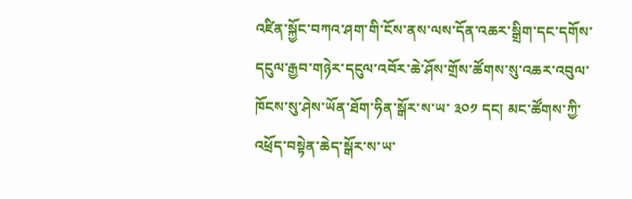འཛིན་སྐྱོང་བཀའ་ཤག་གི་ངོས་ནས་ལས་དོན་འཆར་སྒྲིག་དང་དགོས་དངུལ་རྒྱབ་གཉེར་དངུལ་འབོར་ཆེ་ཤོས་གྲོས་ཚོགས་སུ་འཆར་འབུལ་ཁོངས་སུ་ཤེས་ཡོན་ཐོག་ཧིན་སྒོར་ས་ཡ་ ༣༠༡ དང། མང་ཚོགས་ཀྱི་འཕྲོད་བསྟེན་ཆེད་སྒོར་ས་ཡ་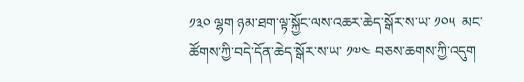༡༣༠ ལྷག ཉམ་ཐག་ལྟ་སྐྱོང་ལས་འཆར་ཆེད་སྒོར་ས་ཡ་ ༡༠༥  མང་ཚོགས་ཀྱི་བདེ་དོན་ཆེད་སྒོར་ས་ཡ་ ༡༧༤ བཅས་ཆགས་ཀྱི་འདུག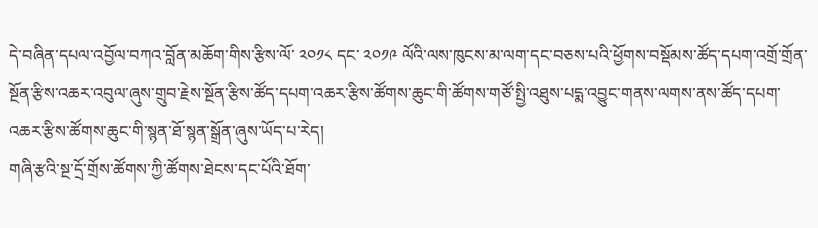དེ་བཞིན་དཔལ་འབྱོལ་བཀའ་བློན་མཆོག་གིས་རྩིས་ལོ་ ༢༠༡༨ དང་ ༢༠༡༩ ལོའི་ལས་ཁུངས་མ་ལག་དང་བཅས་པའི་ཕྱོགས་བསྡོམས་ཚོད་དཔག་འགྲོ་གྲོན་སྔོན་རྩིས་འཆར་འབུལ་ཞུས་གྲུབ་རྗེས་སྔོན་རྩིས་ཚོད་དཔག་འཆར་རྩིས་ཚོགས་ཆུང་གི་ཚོགས་གཙོ་སྤྱི་འཐུས་པདྨ་འབྱུང་གནས་ལགས་ནས་ཚོད་དཔག་འཆར་རྩིས་ཚོགས་ཆུང་གི་སྙན་ཐོ་སྙན་སྒྲོན་ཞུས་ཡོད་པ་རེད།
གཞི་རྩའི་སྔ་དྲོ་གྲོས་ཚོགས་ཀྱི་ཚོགས་ཐེངས་དང་པོའི་ཐོག་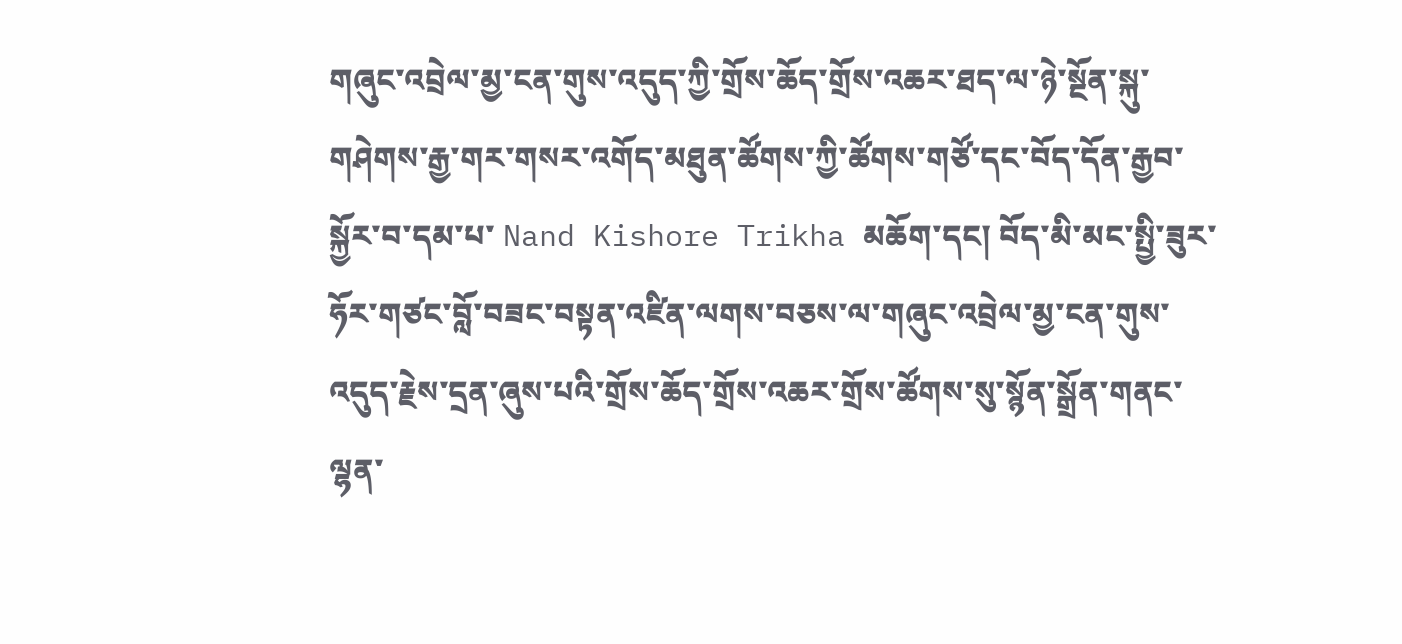གཞུང་འབྲེལ་མྱ་ངན་གུས་འདུད་ཀྱི་གྲོས་ཆོད་གྲོས་འཆར་ཐད་ལ་ཉེ་སྔོན་སྐུ་གཤེགས་རྒྱ་གར་གསར་འགོད་མཐུན་ཚོགས་ཀྱི་ཚོགས་གཙོ་དང་བོད་དོན་རྒྱབ་སྐྱོར་བ་དམ་པ་ Nand Kishore Trikha མཆོག་དང། བོད་མི་མང་སྤྱི་ཟུར་ཧོར་གཙང་བློ་བཟང་བསྟན་འཛིན་ལགས་བཅས་ལ་གཞུང་འབྲེལ་མྱ་ངན་གུས་འདུད་རྗེས་དྲན་ཞུས་པའི་གྲོས་ཆོད་གྲོས་འཆར་གྲོས་ཚོགས་སུ་སྙོན་སྒྲོན་གནང་ལྷན་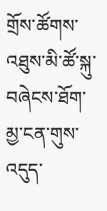གྲོས་ཚོགས་འཐུས་མི་ཚོ་སྐུ་བཞེངས་ཐོག་མྱ་ངན་གུས་འདུད་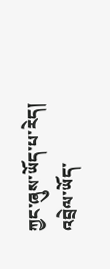ཀྱང་ཞུས་ཡོད་པ་རེད།
འབྲེལ་ཡོད་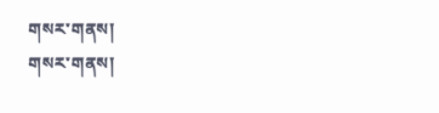གསར་གནས།
གསར་གནས།